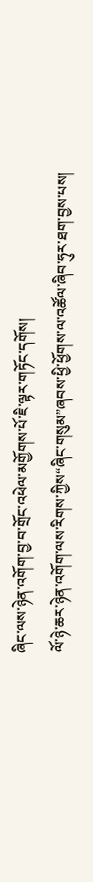ཞིང་ལས་ཉེན་འགོག་བྱ་བ་གྲོང་འཕེལ་མགྱོགས་པོ་ཇི་ལྟར་གཏོང་དགོས།
ལོ་ཉེ་ཆར་ཉེན་འགོག་ལས་རིགས་ཀྱིས“ཞིང་གསུམ”ཞབས་ཕྱི་ཕྱོགས་ལ་འཚོལ་ཞིབ་ཧུར་ཐག་བྱས་པས།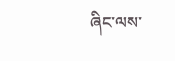ཞིང་ལས་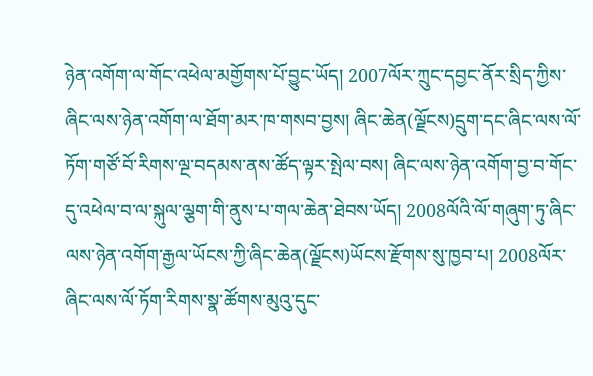ཉེན་འགོག་ལ་གོང་འཕེལ་མགྱོགས་པོ་བྱུང་ཡོད། 2007ལོར་ཀྲུང་དབྱང་ནོར་སྲིད་ཀྱིས་ཞིང་ལས་ཉེན་འགོག་ལ་ཐོག་མར་ཁ་གསབ་བྱས། ཞིང་ཆེན(ལྗོངས)དྲུག་དང་ཞིང་ལས་ལོ་ཏོག་གཙོ་བོ་རིགས་ལྔ་བདམས་ནས་ཚོད་ལྟར་སྤེལ་བས། ཞིང་ལས་ཉེན་འགོག་བྱ་བ་གོང་དུ་འཕེལ་བ་ལ་སྐུལ་ལྕག་གི་ནུས་པ་གལ་ཆེན་ཐེབས་ཡོད། 2008ལོའི་ལོ་གཞུག་ཏུ་ཞིང་ལས་ཉེན་འགོག་རྒྱལ་ཡོངས་ཀྱི་ཞིང་ཆེན(ལྗོངས)ཡོངས་རྫོགས་སུ་ཁྱབ་པ། 2008ལོར་ཞིང་ལས་ལོ་ཏོག་རིགས་སྣ་ཚོགས་མུའུ་དུང་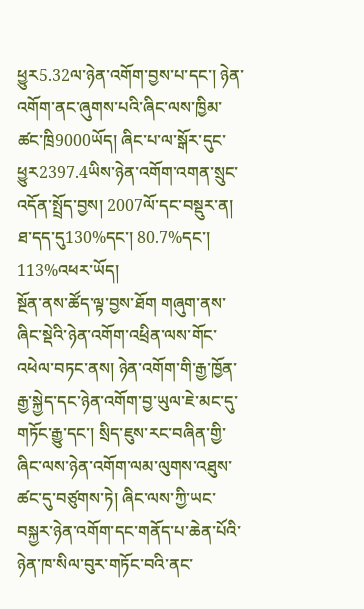ཕྱུར5.32ལ་ཉེན་འགོག་བྱས་པ་དང་། ཉེན་འགོག་ནང་ཞུགས་པའི་ཞིང་ལས་ཁྱིམ་ཚང་ཁྲི9000ཡོད། ཞིང་པ་ལ་སྒོར་དུང་ཕྱུར2397.4ཡིས་ཉེན་འགོག་འགན་སྲུང་འདོན་སྤྲོད་བྱས། 2007ལོ་དང་བསྡུར་ན། ཐ་དད་དུ130%དང་། 80.7%དང་། 113%འཕར་ཡོད།
སྔོན་ནས་ཚོད་ལྟ་བྱས་ཐོག གཞུག་ནས་ཞིང་སྡེའི་ཉེན་འགོག་འཕྲིན་ལས་གོང་འཕེལ་བཏང་ནས། ཉེན་འགོག་གི་རྒྱ་ཁྱོན་རྒྱ་སྐྱེད་དང་ཉེན་འགོག་བྱ་ཡུལ་ཇེ་མང་དུ་གཏོང་རྒྱུ་དང་། སྲིད་ཇུས་རང་བཞིན་གྱི་ཞིང་ལས་ཉེན་འགོག་ལམ་ལུགས་འཐུས་ཚང་དུ་བཙུགས་ཏེ། ཞིང་ལས་ཀྱི་ཡང་བསྐྱར་ཉེན་འགོག་དང་གནོད་པ་ཆེན་པོའི་ཉེན་ཁ་སིལ་བུར་གཏོང་བའི་ནང་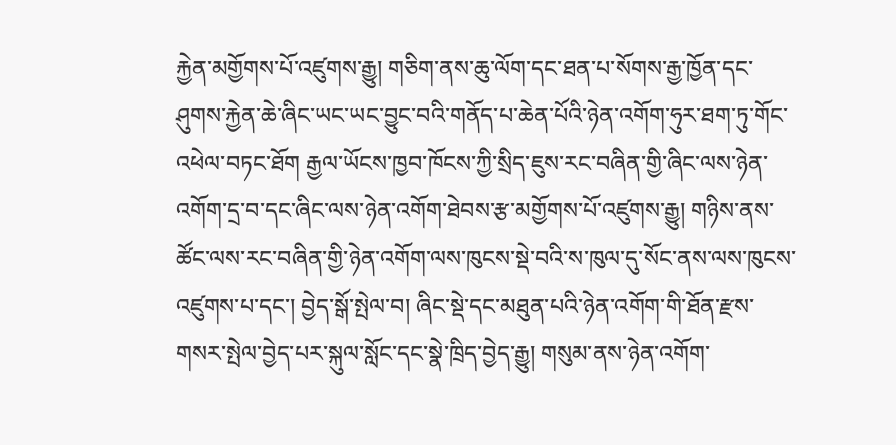རྐྱེན་མགྱོགས་པོ་འཛུགས་རྒྱུ། གཅིག་ནས་ཆུ་ལོག་དང་ཐན་པ་སོགས་རྒྱ་ཁྱོན་དང་ཤུགས་རྐྱེན་ཆེ་ཞིང་ཡང་ཡང་བྱུང་བའི་གནོད་པ་ཆེན་པོའི་ཉེན་འགོག་ཧུར་ཐག་ཏུ་གོང་འཕེལ་བཏང་ཐོག རྒྱལ་ཡོངས་ཁྱབ་ཁོངས་ཀྱི་སྲིད་ཇུས་རང་བཞིན་གྱི་ཞིང་ལས་ཉེན་འགོག་དྲ་བ་དང་ཞིང་ལས་ཉེན་འགོག་ཐེབས་རྩ་མགྱོགས་པོ་འཛུགས་རྒྱུ། གཉིས་ནས་ཚོང་ལས་རང་བཞིན་གྱི་ཉེན་འགོག་ལས་ཁུངས་སྡེ་བའི་ས་ཁུལ་དུ་སོང་ནས་ལས་ཁུངས་འཛུགས་པ་དང་། བྱེད་སྒོ་སྤེལ་བ། ཞིང་སྡེ་དང་མཐུན་པའི་ཉེན་འགོག་གི་ཐོན་རྫས་གསར་སྤེལ་བྱེད་པར་སྐུལ་སློང་དང་སྣེ་ཁྲིད་བྱེད་རྒྱུ། གསུམ་ནས་ཉེན་འགོག་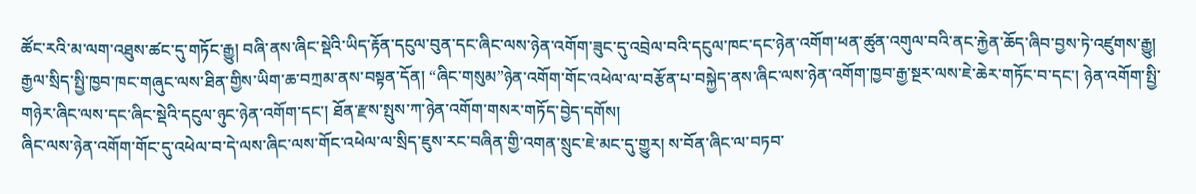ཚོང་རའི་མ་ལག་འཐུས་ཚང་དུ་གཏོང་རྒྱུ། བཞི་ནས་ཞིང་སྡེའི་ཡིད་རྟོན་དངུལ་བུན་དང་ཞིང་ལས་ཉེན་འགོག་ཟུང་དུ་འབྲེལ་བའི་དངུལ་ཁང་དང་ཉེན་འགོག་ཕན་ཚུན་འགུལ་བའི་ནང་རྐྱེན་ཆོད་ཞིབ་བྱས་ཏེ་འཛུགས་རྒྱུ།
རྒྱལ་སྲིད་སྤྱི་ཁྱབ་ཁང་གཞུང་ལས་ཐིན་གྱིས་ཡིག་ཆ་བཀྲམ་ནས་བསྟན་དོན། “ཞིང་གསུམ”ཉེན་འགོག་གོང་འཕེལ་ལ་བརྩོན་པ་བསྐྱེད་ནས་ཞིང་ལས་ཉེན་འགོག་ཁྱབ་རྒྱ་སྔར་ལས་ཇེ་ཆེར་གཏོང་བ་དང་། ཉེན་འགོག་སྤྱི་གཉེར་ཞིང་ལས་དང་ཞིང་སྡེའི་དངུལ་ཉུང་ཉེན་འགོག་དང་། ཐོན་རྫས་སྤུས་ཀ་ཉེན་འགོག་གསར་གཏོད་བྱེད་དགོས།
ཞིང་ལས་ཉེན་འགོག་གོང་དུ་འཕེལ་བ་དེ་ལས་ཞིང་ལས་གོང་འཕེལ་ལ་སྲིད་ཇུས་རང་བཞིན་གྱི་འགན་སྲུང་ཇེ་མང་དུ་གྱུར། ས་བོན་ཞིང་ལ་བཏབ་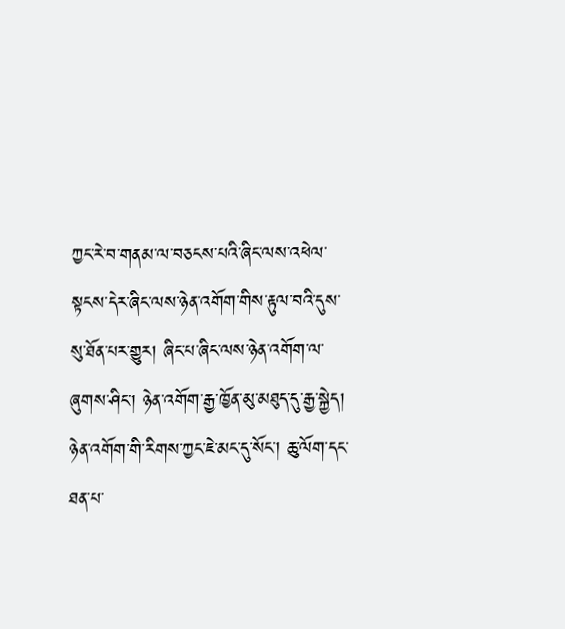ཀྱང་རེ་བ་གནམ་ལ་བཅངས་པའི་ཞིང་ལས་འཕེལ་སྟངས་དེར་ཞིང་ལས་ཉེན་འགོག་གིས་རྟུལ་བའི་དུས་སུ་ཐོན་པར་གྱུར། ཞིང་པ་ཞིང་ལས་ཉེན་འགོག་ལ་ཞུགས་ཤིང་། ཉེན་འགོག་རྒྱ་ཁྱོན་མུ་མཐུད་དུ་རྒྱ་སྐྱེད། ཉེན་འགོག་གི་རིགས་ཀྱང་ཇེ་མང་དུ་སོང་། ཆུ་ལོག་དང་ཐན་པ་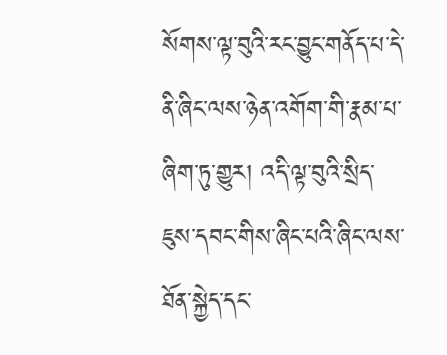སོགས་ལྟ་བུའི་རང་བྱུང་གནོད་པ་དེ་ནི་ཞིང་ལས་ཉེན་འགོག་གི་རྣམ་པ་ཞིག་ཏུ་གྱུར། འདི་ལྟ་བུའི་སྲིད་ཇུས་དབང་གིས་ཞིང་པའི་ཞིང་ལས་ཐོན་སྐྱེད་དང་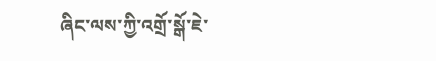ཞིང་ལས་ཀྱི་འགྲོ་སྒོ་ཇེ་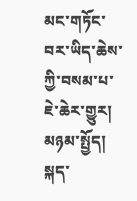མང་གཏོང་བར་ཡིད་ཆེས་ཀྱི་བསམ་པ་ཇེ་ཆེར་གྱུར།
མཉམ་སྤྱོད།
སྐད་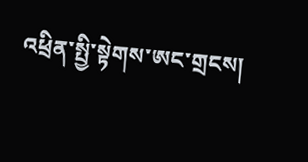འཕྲིན་སྤྱི་སྟེགས་ཨང་གྲངས།